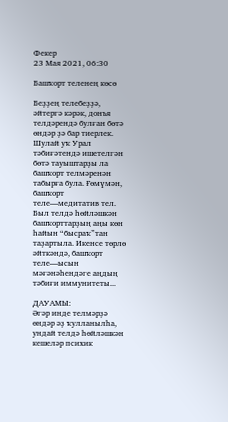Фекер
23 Мая 2021, 06:30

Башҡорт теленең көсө

Беҙҙең телебеҙҙә, әйтергә кәрәк, донъя телдәрендә булған бөтә өндәр ҙә бар тиерлек. Шулай уҡ Урал тәбиғәтендә ишетелгән бөтә тауыштарҙы ла башҡорт телмәренән табырға була. Ғөмүмән, башҡорт теле—медитатив тел. Был телдә һөйләшкән башҡорттарҙың аңы көн һайын “бысраҡ”тан таҙартыла. Икенсе төрлө әйткәндә, башҡорт теле—ысын мәғәнәһендәге аңдың тәбиғи иммунитеты...

ДАУАМЫ:
Әгәр инде телмәрҙә өндәр әҙ ҡулланылһа, ундай телдә һөйләшкән кешеләр психик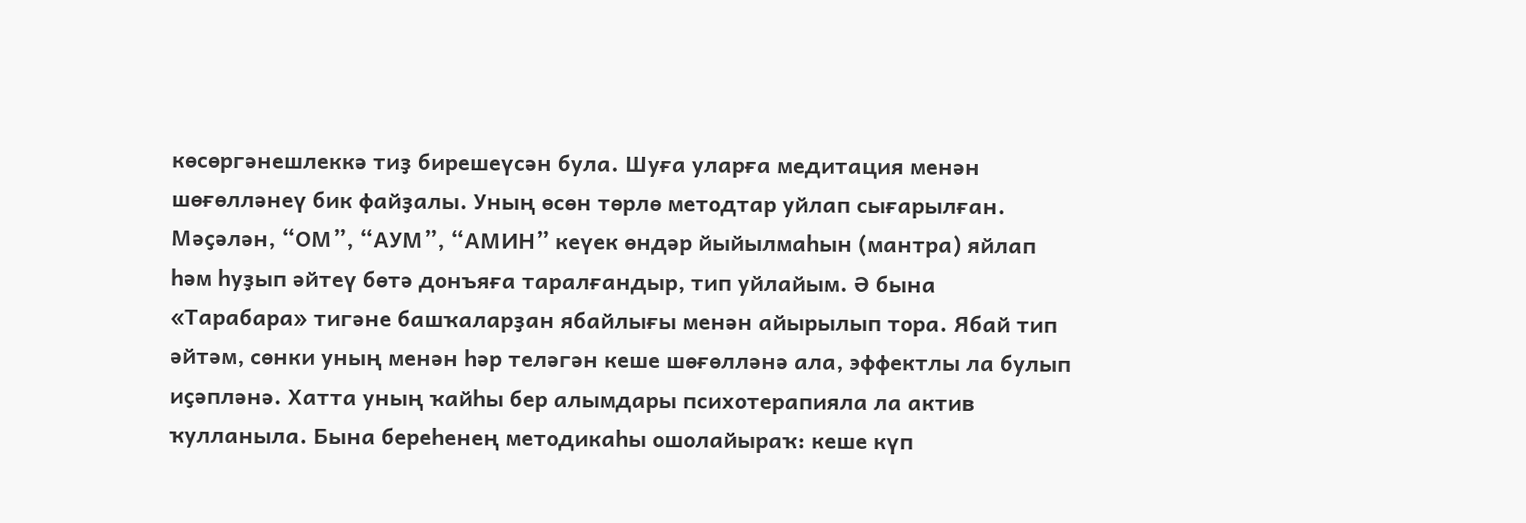көсөргәнешлеккә тиҙ бирешеүсән була. Шуға уларға медитация менән шөғөлләнеү бик файҙалы. Уның өсөн төрлө методтар уйлап сығарылған. Мәҫәлән, “ОМ”, “АУМ”, “АМИН” кеүек өндәр йыйылмаһын (мантра) яйлап һәм һуҙып әйтеү бөтә донъяға таралғандыр, тип уйлайым. Ә бына «Тарабара» тигәне башҡаларҙан ябайлығы менән айырылып тора. Ябай тип әйтәм, сөнки уның менән һәр теләгән кеше шөғөлләнә ала, эффектлы ла булып иҫәпләнә. Хатта уның ҡайһы бер алымдары психотерапияла ла актив ҡулланыла. Бына береһенең методикаһы ошолайыраҡ: кеше күп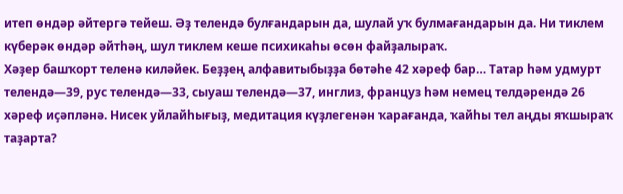итеп өндәр әйтергә тейеш. Әҙ телендә булғандарын да, шулай уҡ булмағандарын да. Ни тиклем күберәк өндәр әйтһәң, шул тиклем кеше психикаһы өсөн файҙалыраҡ.
Хәҙер башҡорт теленә киләйек. Беҙҙең алфавитыбыҙҙа бөтәһе 42 хәреф бар… Татар һәм удмурт телендә—39, рус телендә—33, сыуаш телендә—37, инглиз, француз һәм немец телдәрендә 26 хәреф иҫәпләнә. Нисек уйлайһығыҙ, медитация күҙлегенән ҡарағанда, ҡайһы тел аңды яҡшыраҡ таҙарта?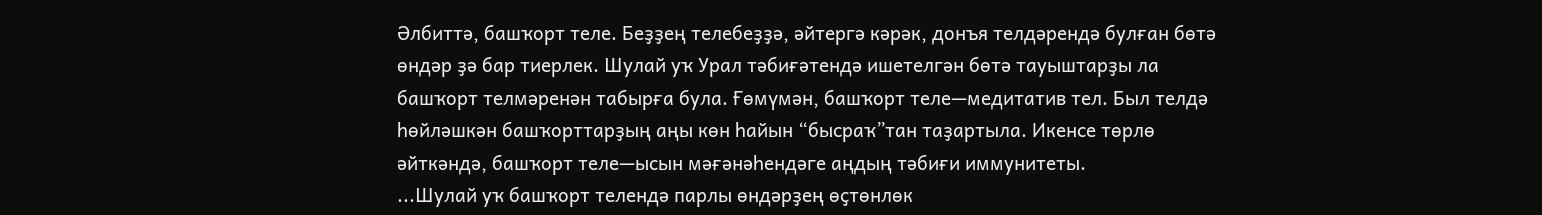Әлбиттә, башҡорт теле. Беҙҙең телебеҙҙә, әйтергә кәрәк, донъя телдәрендә булған бөтә өндәр ҙә бар тиерлек. Шулай уҡ Урал тәбиғәтендә ишетелгән бөтә тауыштарҙы ла башҡорт телмәренән табырға була. Ғөмүмән, башҡорт теле—медитатив тел. Был телдә һөйләшкән башҡорттарҙың аңы көн һайын “бысраҡ”тан таҙартыла. Икенсе төрлө әйткәндә, башҡорт теле—ысын мәғәнәһендәге аңдың тәбиғи иммунитеты.
...Шулай уҡ башҡорт телендә парлы өндәрҙең өҫтөнлөк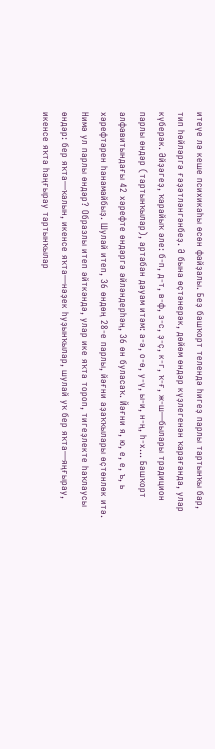итеүе лә кеше психикаһы өсөн файҙалы. Беҙ башҡорт телендә һигеҙ парлы тартынҡы бар, тип һөйләргә ғәҙәтләнгәнбеҙ. Ә бына өҫтәнерәк, дөйөм өндәр күҙлегенән ҡарағанда, улар күберәк. Әйҙәгеҙ, ҡарайыҡ әле: б-п, д-т, в-ф, з-с, ҙ-ҫ, к-г, ҡ-ғ, ж-ш—былары традицион парлы өндәр (тартынҡылар), артабан дауам итәм: а-ә, о-ө, у-ү, ы-и, н-ң, һ-х... Башҡорт алфавитындағы 42 хәрефте өндәргә әйләндерһәң, 36 өн буласаҡ. Йәғни я, ю, е, е, ъ, ь хәрефтәрен һанамайбыҙ. Шулай итеп, 36 өндөң 28-е парлы, йәғни аҙаҡҡылары өҫтөнлөк итә. Нимә ул парлы өндәр? Образлы итеп әйткәндә, улар ике яҡта тороп, тигеҙлекте һаҡлаусы өндәр: бер яҡта—ҡалын, икенсе яҡта—нәҙек һуҙынҡылар, шулай уҡ бер яҡта—яңғырау, икенсе яҡта һаңғырау тартынҡылар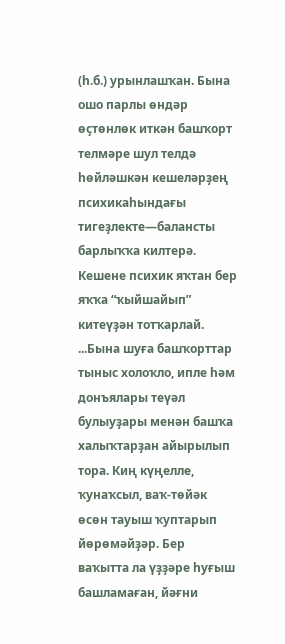(һ.б.) урынлашҡан. Бына ошо парлы өндәр өҫтөнлөк иткән башҡорт телмәре шул телдә һөйләшкән кешеләрҙең психикаһындағы тигеҙлекте—балансты барлыҡҡа килтерә. Кешене психик яҡтан бер яҡҡа “ҡыйшайып” китеүҙән тотҡарлай.
...Бына шуға башҡорттар тыныс холоҡло, ипле һәм донъялары теүәл булыуҙары менән башҡа халыҡтарҙан айырылып тора. Киң күңелле, ҡунаҡсыл, ваҡ-төйәк өсөн тауыш ҡуптарып йөрөмәйҙәр. Бер ваҡытта ла үҙҙәре һуғыш башламаған, йәғни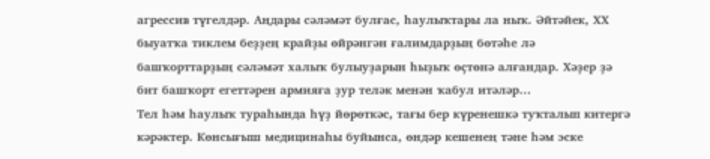агрессив түгелдәр. Аңдары сәләмәт булғас, һаулыҡтары ла ныҡ. Әйтәйек, ХХ быуатҡа тиклем беҙҙең крайҙы өйрәнгән ғалимдарҙың бөтәһе лә башҡорттарҙың сәләмәт халыҡ булыуҙарын һыҙыҡ өҫтөнә алғандар. Хәҙер ҙә бит башҡорт егеттәрен армияға ҙур теләк менән ҡабул итәләр…
Тел һәм һаулыҡ тураһында һүҙ йөрөткәс, тағы бер күренешкә туҡталып китергә кәрәктер. Көнсығыш медицинаһы буйынса, өндәр кешенең тәне һәм эске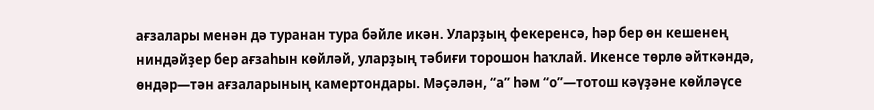ағзалары менән дә туранан тура бәйле икән. Уларҙың фекеренсә, һәр бер өн кешенең ниндәйҙер бер ағзаһын көйләй, уларҙың тәбиғи торошон һаҡлай. Икенсе төрлө әйткәндә, өндәр—тән ағзаларының камертондары. Мәҫәлән, “а” һәм “о”—тотош кәүҙәне көйләүсе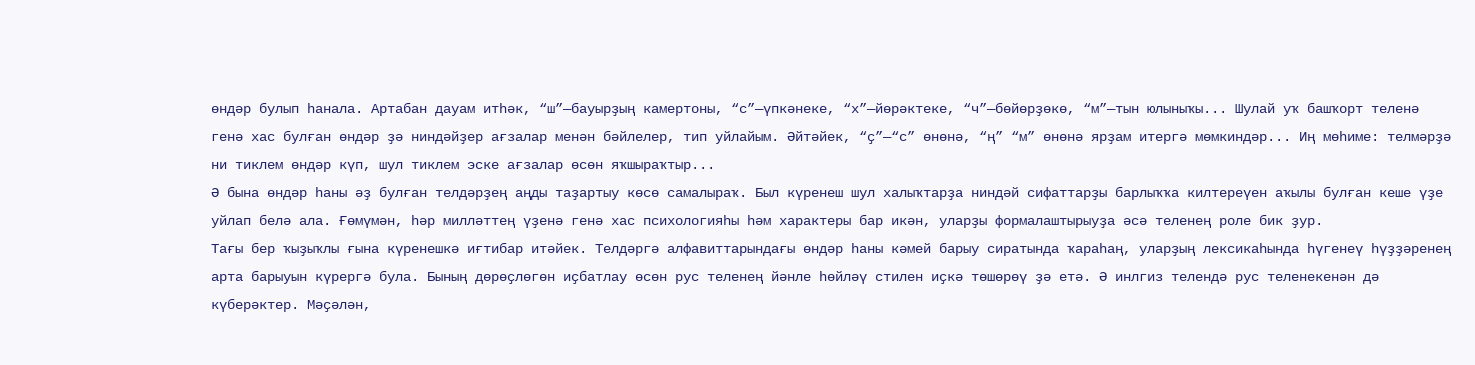өндәр булып һанала. Артабан дауам итһәк, “ш”—бауырҙың камертоны, “с”—үпкәнеке, “х”—йөрәктеке, “ч”—бөйөрҙөкө, “м”—тын юлыныҡы... Шулай уҡ башҡорт теленә генә хас булған өндәр ҙә ниндәйҙер ағзалар менән бәйлелер, тип уйлайым. Әйтәйек, “ҫ”—“с” өнөнә, “ң” “м” өнөнә ярҙам итергә мөмкиндәр... Иң мөһиме: телмәрҙә ни тиклем өндәр күп, шул тиклем эске ағзалар өсөн яҡшыраҡтыр...
Ә бына өндәр һаны әҙ булған телдәрҙең аңды таҙартыу көсө самалыраҡ. Был күренеш шул халыҡтарҙа ниндәй сифаттарҙы барлыҡҡа килтереүен аҡылы булған кеше үҙе уйлап белә ала. Ғөмүмән, һәр милләттең үҙенә генә хас психологияһы һәм характеры бар икән, уларҙы формалаштырыуҙа әсә теленең роле бик ҙур.
Тағы бер ҡыҙыҡлы ғына күренешкә иғтибар итәйек. Телдәргә алфавиттарындағы өндәр һаны кәмей барыу сиратында ҡараһаң, уларҙың лексикаһында һүгенеү һүҙҙәренең арта барыуын күрергә була. Бының дөрөҫлөгөн иҫбатлау өсөн рус теленең йәнле һөйләү стилен иҫкә төшөрөү ҙә етә. Ә инлгиз телендә рус теленекенән дә күберәктер. Мәҫәлән,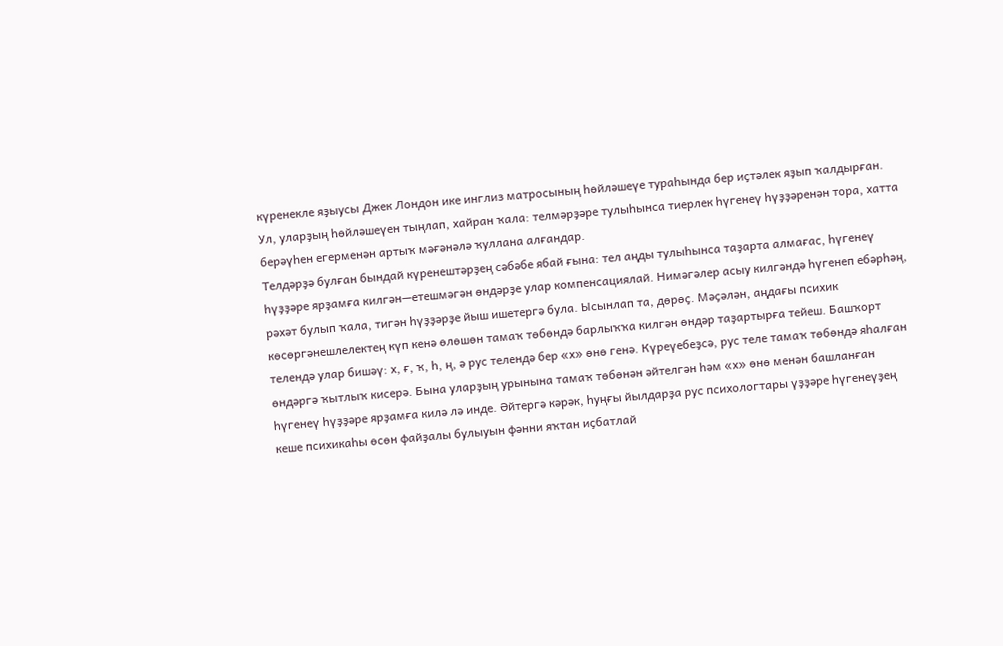күренекле яҙыусы Джек Лондон ике инглиз матросының һөйләшеүе тураһында бер иҫтәлек яҙып ҡалдырған. Ул, уларҙың һөйләшеүен тыңлап, хайран ҡала: телмәрҙәре тулыһынса тиерлек һүгенеү һүҙҙәренән тора, хатта берәүһен егерменән артыҡ мәғәнәлә ҡуллана алғандар.
Телдәрҙә булған бындай күренештәрҙең сәбәбе ябай ғына: тел аңды тулыһынса таҙарта алмағас, һүгенеү һүҙҙәре ярҙамға килгән—етешмәгән өндәрҙе улар компенсациялай. Нимәгәлер асыу килгәндә һүгенеп ебәрһәң, рәхәт булып ҡала, тигән һүҙҙәрҙе йыш ишетергә була. Ысынлап та, дөрөҫ. Мәҫәлән, аңдағы психик көсөргәнешлелектең күп кенә өлөшөн тамаҡ төбөндә барлыҡҡа килгән өндәр таҙартырға тейеш. Башҡорт телендә улар бишәү: х, ғ, ҡ, һ, ң, ә рус телендә бер «х» өнө генә. Күреүебеҙсә, рус теле тамаҡ төбөндә яһалған өндәргә ҡытлыҡ кисерә. Бына уларҙың урынына тамаҡ төбөнән әйтелгән һәм «х» өнө менән башланған һүгенеү һүҙҙәре ярҙамға килә лә инде. Әйтергә кәрәк, һуңғы йылдарҙа рус психологтары үҙҙәре һүгенеүҙең кеше психикаһы өсөн файҙалы булыуын фәнни яҡтан иҫбатлай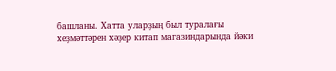башланы. Хатта уларҙың был туралағы хеҙмәттәрен хәҙер китап магазиндарында йәки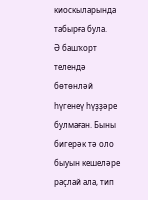киоскыларында табырға була.
Ә башҡорт телендә бөтөнләй һүгенеү һүҙҙәре булмаған. Быны бигерәк тә оло быуын кешеләре раҫлай ала, тип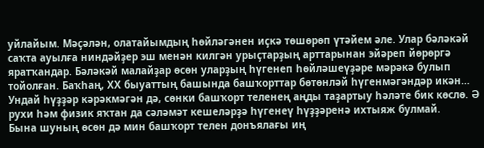уйлайым. Мәҫәлән, олатайымдың һөйләгәнен иҫкә төшөрөп үтәйем әле. Улар бәләкәй саҡта ауылға ниндәйҙер эш менән килгән урыҫтарҙың арттарынан эйәреп йөрөргә яратҡандар. Бәләкәй малайҙар өсөн уларҙың һүгенеп һөйләшеүҙәре мәрәкә булып тойолған. Баҡһаң, ХХ быуаттың башында башҡорттар бөтөнләй һүгенмәгәндәр икән… Ундай һүҙҙәр кәрәкмәгән дә, сөнки башҡорт теленең аңды таҙартыу һәләте бик көслө. Ә рухи һәм физик яҡтан да сәләмәт кешеләрҙә һүгенеү һүҙҙәренә ихтыяж булмай.
Бына шуның өсөн дә мин башҡорт телен донъялағы иң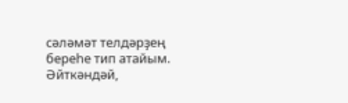сәләмәт телдәрҙең береһе тип атайым. Әйткәндәй,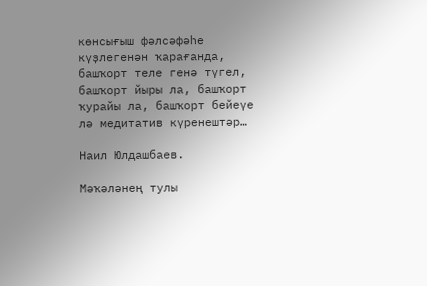көнсығыш фәлсәфәһе күҙлегенән ҡарағанда, башҡорт теле генә түгел, башҡорт йыры ла, башҡорт ҡурайы ла, башҡорт бейеүе лә медитатив күренештәр…

Наил Юлдашбаев.

Мәҡәләнең тулы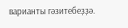варианты гәзитебеҙҙә.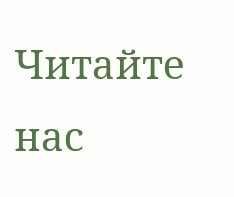Читайте нас